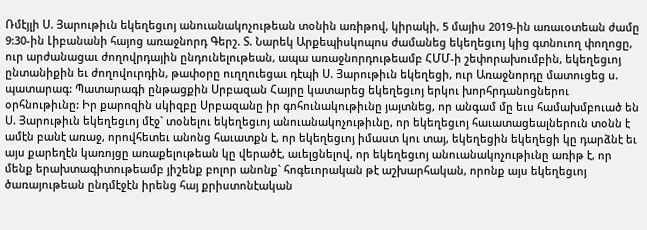Ռմէյլի Ս. Յարութիւն եկեղեցւոյ անուանակոչութեան տօնին առիթով, կիրակի, 5 մայիս 2019-ին առաւօտեան ժամը 9:30-ին Լիբանանի հայոց առաջնորդ Գերշ. Տ. Նարեկ Արքեպիսկոպոս ժամանեց եկեղեցւոյ կից գտնուող փողոցը, ուր արժանացաւ ժողովրդային ընդունելութեան, ապա առաջնորդութեամբ ՀՄՄ-ի շեփորախումբին, եկեղեցւոյ ընտանիքին եւ ժողովուրդին, թափօրը ուղղուեցաւ դէպի Ս. Յարութիւն եկեղեցի, ուր Առաջնորդը մատուցեց ս. պատարագ: Պատարագի ընթացքին Սրբազան Հայրը կատարեց եկեղեցւոյ երկու խորհրդանոցներու օրհնութիւնը: Իր քարոզին սկիզբը Սրբազանը իր գոհունակութիւնը յայտնեց, որ անգամ մը եւս համախմբուած են Ս. Յարութիւն եկեղեցւոյ մէջ` տօնելու եկեղեցւոյ անուանակոչութիւնը, որ եկեղեցւոյ հաւատացեալներուն տօնն է ամէն բանէ առաջ, որովհետեւ անոնց հաւատքն է, որ եկեղեցւոյ իմաստ կու տայ, եկեղեցին եկեղեցի կը դարձնէ եւ այս քարեղէն կառոյցը առաքելութեան կը վերածէ, աւելցնելով, որ եկեղեցւոյ անուանակոչութիւնը առիթ է, որ մենք երախտագիտութեամբ յիշենք բոլոր անոնք` հոգեւորական թէ աշխարհական, որոնք այս եկեղեցւոյ ծառայութեան ընդմէջէն իրենց հայ քրիստոնէական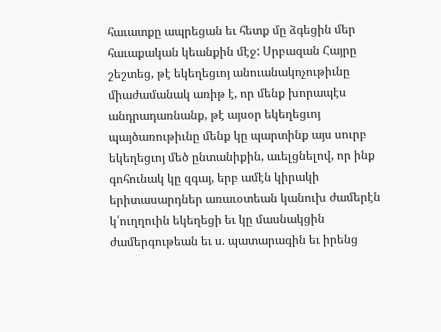հաւատքը ապրեցան եւ հետք մը ձգեցին մեր հաւաքական կեանքին մէջ: Սրբազան Հայրը շեշտեց, թէ եկեղեցւոյ անուանակոչութիւնը միաժամանակ առիթ է, որ մենք խորապէս անդրադառնանք, թէ այսօր եկեղեցւոյ պայծառութիւնը մենք կը պարտինք այս սուրբ եկեղեցւոյ մեծ ընտանիքին, աւելցնելով, որ ինք գոհունակ կը զգայ, երբ ամէն կիրակի երիտասարդներ առաւօտեան կանուխ ժամերէն կ՛ուղղուին եկեղեցի եւ կը մասնակցին ժամերգութեան եւ ս. պատարագին եւ իրենց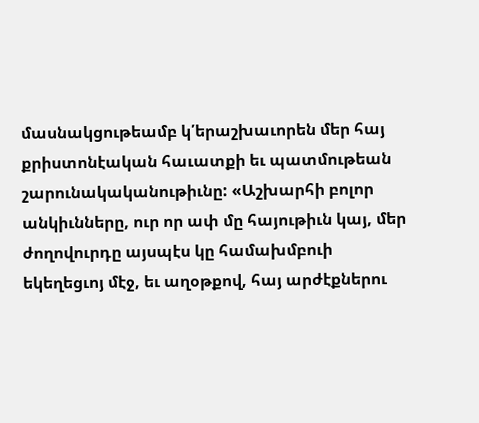մասնակցութեամբ կ՛երաշխաւորեն մեր հայ քրիստոնէական հաւատքի եւ պատմութեան շարունակականութիւնը: «Աշխարհի բոլոր անկիւնները, ուր որ ափ մը հայութիւն կայ, մեր ժողովուրդը այսպէս կը համախմբուի եկեղեցւոյ մէջ, եւ աղօթքով, հայ արժէքներու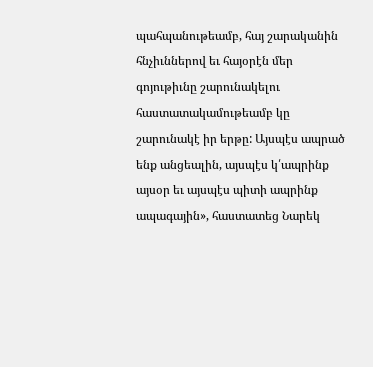պահպանութեամբ, հայ շարականին հնչիւններով եւ հայօրէն մեր գոյութիւնը շարունակելու հաստատակամութեամբ կը շարունակէ իր երթը: Այսպէս ապրած ենք անցեալին, այսպէս կ՛ապրինք այսօր եւ այսպէս պիտի ապրինք ապագային», հաստատեց Նարեկ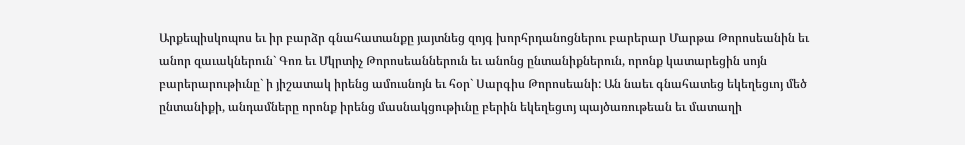Արքեպիսկոպոս եւ իր բարձր գնահատանքը յայտնեց զոյգ խորհրդանոցներու բարերար Մարթա Թորոսեանին եւ անոր զաւակներուն` Գոռ եւ Մկրտիչ Թորոսեաններուն եւ անոնց ընտանիքներուն, որոնք կատարեցին սոյն բարերարութիւնը` ի յիշատակ իրենց ամուսնոյն եւ հօր` Սարգիս Թորոսեանի: Ան նաեւ գնահատեց եկեղեցւոյ մեծ ընտանիքի, անդամները որոնք իրենց մասնակցութիւնը բերին եկեղեցւոյ պայծառութեան եւ մատաղի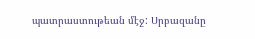պատրաստութեան մէջ: Սրբազանը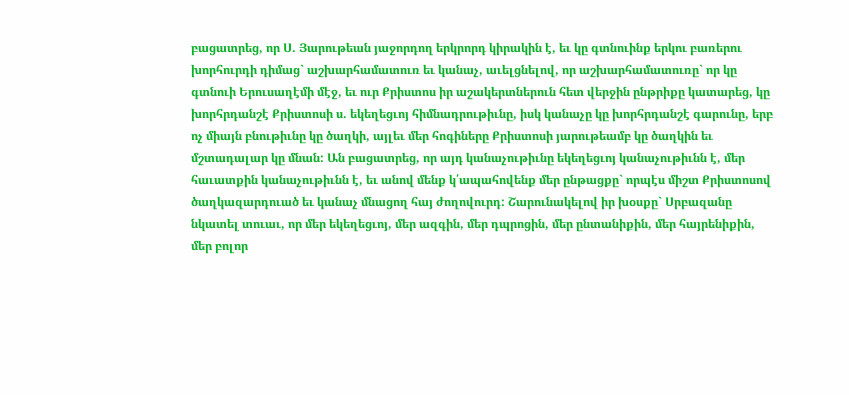բացատրեց, որ Ս. Յարութեան յաջորդող երկրորդ կիրակին է, եւ կը գտնուինք երկու բառերու խորհուրդի դիմաց` աշխարհամատուռ եւ կանաչ, աւելցնելով, որ աշխարհամատուռը` որ կը գտնուի Երուսաղէմի մէջ, եւ ուր Քրիստոս իր աշակերտներուն հետ վերջին ընթրիքը կատարեց, կը խորհրդանշէ Քրիստոսի ս. եկեղեցւոյ հիմնադրութիւնը, իսկ կանաչը կը խորհրդանշէ գարունը, երբ ոչ միայն բնութիւնը կը ծաղկի, այլեւ մեր հոգիները Քրիստոսի յարութեամբ կը ծաղկին եւ մշտադալար կը մնան: Ան բացատրեց, որ այդ կանաչութիւնը եկեղեցւոյ կանաչութիւնն է, մեր հաւատքին կանաչութիւնն է, եւ անով մենք կ՛ապահովենք մեր ընթացքը` որպէս միշտ Քրիստոսով ծաղկազարդուած եւ կանաչ մնացող հայ ժողովուրդ: Շարունակելով իր խօսքը` Սրբազանը նկատել տուաւ, որ մեր եկեղեցւոյ, մեր ազգին, մեր դպրոցին, մեր ընտանիքին, մեր հայրենիքին, մեր բոլոր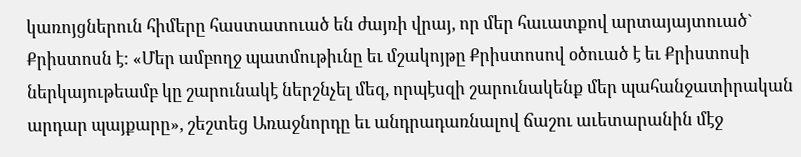կառոյցներուն հիմերը հաստատուած են ժայռի վրայ, որ մեր հաւատքով արտայայտուած` Քրիստոսն է: «Մեր ամբողջ պատմութիւնը եւ մշակոյթը Քրիստոսով օծուած է եւ Քրիստոսի ներկայութեամբ կը շարունակէ ներշնչել մեզ, որպէսզի շարունակենք մեր պահանջատիրական արդար պայքարը», շեշտեց Առաջնորդը եւ անդրադառնալով ճաշու աւետարանին մէջ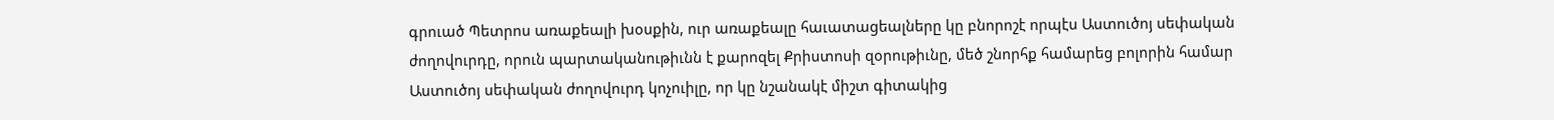գրուած Պետրոս առաքեալի խօսքին, ուր առաքեալը հաւատացեալները կը բնորոշէ որպէս Աստուծոյ սեփական ժողովուրդը, որուն պարտականութիւնն է քարոզել Քրիստոսի զօրութիւնը, մեծ շնորհք համարեց բոլորին համար Աստուծոյ սեփական ժողովուրդ կոչուիլը, որ կը նշանակէ միշտ գիտակից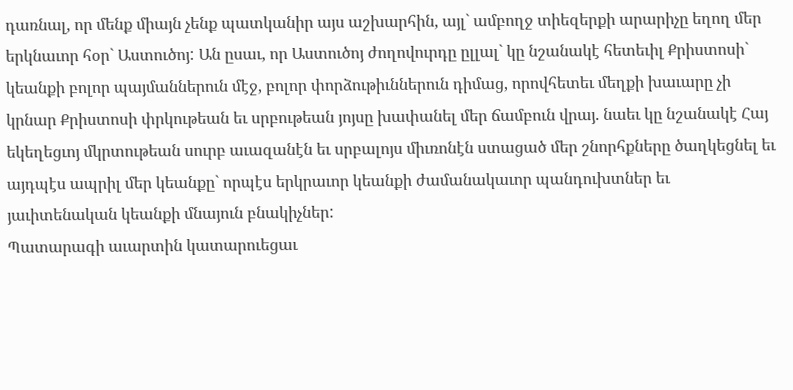դառնալ, որ մենք միայն չենք պատկանիր այս աշխարհին, այլ` ամբողջ տիեզերքի արարիչը եղող մեր երկնաւոր հօր` Աստուծոյ: Ան ըսաւ, որ Աստուծոյ ժողովուրդը ըլլալ` կը նշանակէ հետեւիլ Քրիստոսի` կեանքի բոլոր պայմաններուն մէջ, բոլոր փորձութիւններուն դիմաց, որովհետեւ մեղքի խաւարը չի կրնար Քրիստոսի փրկութեան եւ սրբութեան յոյսը խափանել մեր ճամբուն վրայ. նաեւ կը նշանակէ Հայ եկեղեցւոյ մկրտութեան սուրբ աւազանէն եւ սրբալոյս միւռոնէն ստացած մեր շնորհքները ծաղկեցնել եւ այդպէս ապրիլ մեր կեանքը` որպէս երկրաւոր կեանքի ժամանակաւոր պանդուխտներ եւ յաւիտենական կեանքի մնայուն բնակիչներ:
Պատարագի աւարտին կատարուեցաւ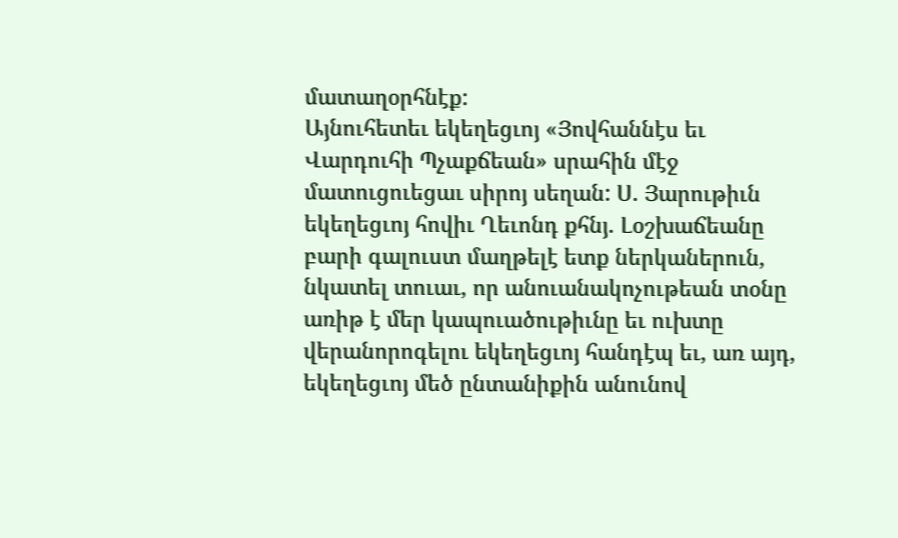մատաղօրհնէք:
Այնուհետեւ եկեղեցւոյ «Յովհաննէս եւ Վարդուհի Պչաքճեան» սրահին մէջ մատուցուեցաւ սիրոյ սեղան: Ս. Յարութիւն եկեղեցւոյ հովիւ Ղեւոնդ քհնյ. Լօշխաճեանը բարի գալուստ մաղթելէ ետք ներկաներուն, նկատել տուաւ, որ անուանակոչութեան տօնը առիթ է մեր կապուածութիւնը եւ ուխտը վերանորոգելու եկեղեցւոյ հանդէպ եւ, առ այդ, եկեղեցւոյ մեծ ընտանիքին անունով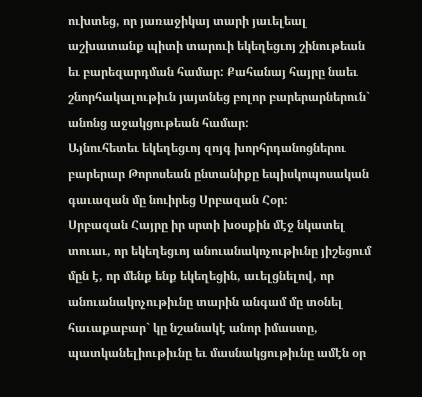ուխտեց, որ յառաջիկայ տարի յաւելեալ աշխատանք պիտի տարուի եկեղեցւոյ շինութեան եւ բարեզարդման համար: Քահանայ հայրը նաեւ շնորհակալութիւն յայտնեց բոլոր բարերարներուն` անոնց աջակցութեան համար:
Այնուհետեւ եկեղեցւոյ զոյգ խորհրդանոցներու բարերար Թորոսեան ընտանիքը եպիսկոպոսական գաւազան մը նուիրեց Սրբազան Հօր:
Սրբազան Հայրը իր սրտի խօսքին մէջ նկատել տուաւ, որ եկեղեցւոյ անուանակոչութիւնը յիշեցում մըն է, որ մենք ենք եկեղեցին, աւելցնելով, որ անուանակոչութիւնը տարին անգամ մը տօնել հաւաքաբար` կը նշանակէ անոր իմաստը, պատկանելիութիւնը եւ մասնակցութիւնը ամէն օր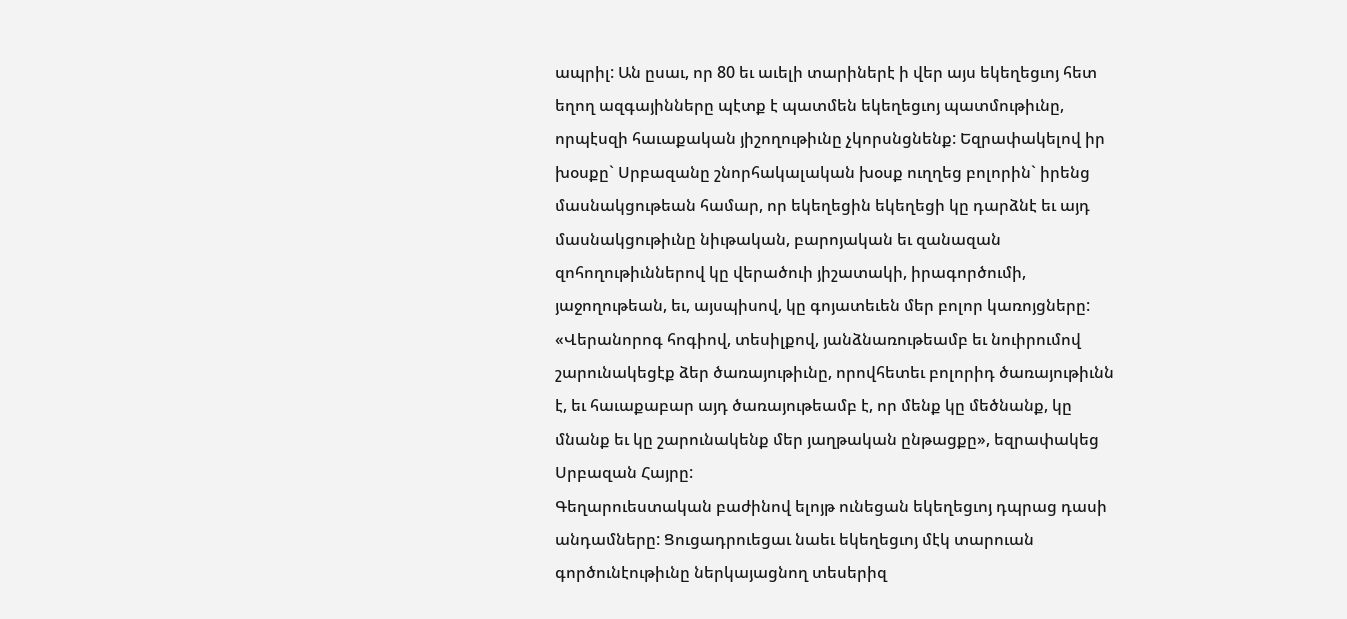ապրիլ: Ան ըսաւ, որ 80 եւ աւելի տարիներէ ի վեր այս եկեղեցւոյ հետ եղող ազգայինները պէտք է պատմեն եկեղեցւոյ պատմութիւնը, որպէսզի հաւաքական յիշողութիւնը չկորսնցնենք: Եզրափակելով իր խօսքը` Սրբազանը շնորհակալական խօսք ուղղեց բոլորին` իրենց մասնակցութեան համար, որ եկեղեցին եկեղեցի կը դարձնէ եւ այդ մասնակցութիւնը նիւթական, բարոյական եւ զանազան զոհողութիւններով կը վերածուի յիշատակի, իրագործումի, յաջողութեան, եւ, այսպիսով, կը գոյատեւեն մեր բոլոր կառոյցները: «Վերանորոգ հոգիով, տեսիլքով, յանձնառութեամբ եւ նուիրումով շարունակեցէք ձեր ծառայութիւնը, որովհետեւ բոլորիդ ծառայութիւնն է, եւ հաւաքաբար այդ ծառայութեամբ է, որ մենք կը մեծնանք, կը մնանք եւ կը շարունակենք մեր յաղթական ընթացքը», եզրափակեց Սրբազան Հայրը:
Գեղարուեստական բաժինով ելոյթ ունեցան եկեղեցւոյ դպրաց դասի անդամները: Ցուցադրուեցաւ նաեւ եկեղեցւոյ մէկ տարուան գործունէութիւնը ներկայացնող տեսերիզ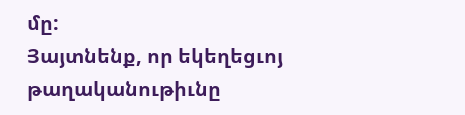մը:
Յայտնենք, որ եկեղեցւոյ թաղականութիւնը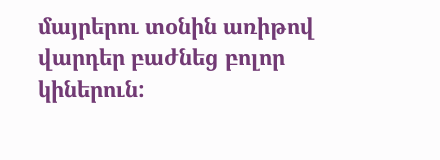մայրերու տօնին առիթով վարդեր բաժնեց բոլոր կիներուն: